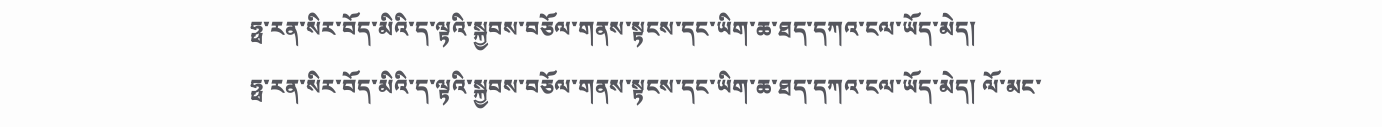ཧྥ་རན་སིར་བོད་མིའི་ད་ལྟའི་སྐྱབས་བཅོལ་གནས་སྟངས་དང་ཡིག་ཆ་ཐད་དཀའ་ངལ་ཡོད་མེད།
ཧྥ་རན་སིར་བོད་མིའི་ད་ལྟའི་སྐྱབས་བཅོལ་གནས་སྟངས་དང་ཡིག་ཆ་ཐད་དཀའ་ངལ་ཡོད་མེད། ལོ་མང་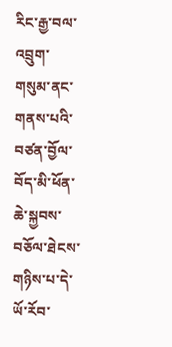རིང་རྒྱ་བལ་འབྲུག་གསུམ་ནང་གནས་པའི་བཙན་བྱོལ་བོད་མི་ཕོན་ཆེ་སྐྱབས་བཅོལ་ཐེངས་གཉིས་པ་དེ་ཡོ་རོབ་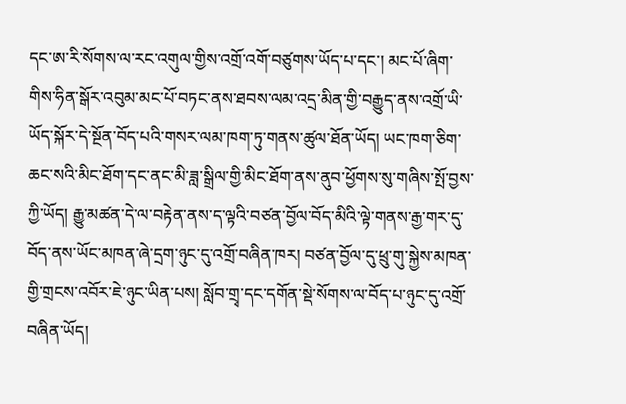དང་ཨ་རི་སོགས་ལ་རང་འགུལ་གྱིས་འགྲོ་འགོ་བཙུགས་ཡོད་པ་དང་། མང་པོ་ཞིག་གིས་ཧིན་སྒོར་འབུམ་མང་པོ་བཏང་ནས་ཐབས་ལམ་འདྲ་མིན་གྱི་བརྒྱུད་ནས་འགྲོ་ཡི་ཡོད་སྐོར་དེ་སྔོན་བོད་པའི་གསར་ལམ་ཁག་ཏུ་གནས་ཚུལ་ཐོན་ཡོད། ཡང་ཁག་ཅིག་ཆང་སའི་མིང་ཐོག་དང་ནང་མི་ཟླ་སྒྲིལ་གྱི་མིང་ཐོག་ནས་ནུབ་ཕྱོགས་སུ་གཞིས་སྤོ་བྱས་ཀྱི་ཡོད། རྒྱུ་མཚན་དེ་ལ་བརྟེན་ནས་ད་ལྟའི་བཙན་བྱོལ་བོད་མིའི་ལྟེ་གནས་རྒྱ་གར་དུ་བོད་ནས་ཡོང་མཁན་ཞེ་དྲག་ཉུང་དུ་འགྲོ་བཞིན་ཁར། བཙན་བྱོལ་དུ་ཕྲུ་གུ་སྐྱེས་མཁན་གྱི་གྲངས་འབོར་ཇེ་ཉུང་ཡིན་པས། སློབ་གྲྭ་དང་དགོན་སྡེ་སོགས་ལ་བོད་པ་ཉུང་དུ་འགྲོ་བཞིན་ཡོད།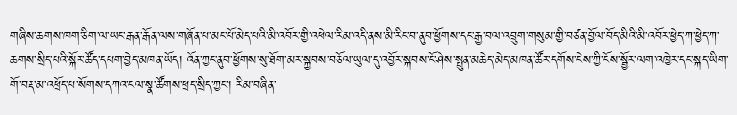གཞིས་ཆགས་ཁག་ཅིག་ལ་ཡང་རྒན་རྒོན་ལས་གཞོན་པ་མང་པོ་མེད་པའི་མི་འབོར་གྱི་འཕེལ་རིམ་འདི་ནས་མི་རིང་བ་ནུབ་ཕྱོགས་དང་རྒྱ་བལ་འབྲུག་གསུམ་གྱི་བཙན་བྱོལ་བོད་མིའི་མི་འབོར་ཕྱེད་ཀ་ཕྱེད་ཀ་ཆགས་སྲིད་པའི་སྐོར་ཚོད་དཔག་བྱེད་མཁན་ཡོད། འོན་ཀྱང་ནུབ་ཕྱོགས་སུ་ཐོག་མར་སྐྱབས་བཅོལ་ཡུལ་དུ་འབྱོར་སྐབས་ངོ་ཤེས་སྤུན་མཆེད་མེད་མཁན་ཚོར་དགོས་ངེས་ཀྱི་ངོས་སྦྱོར་ལག་འཁྱེར་དང་སྐད་ཡིག་གོ་བརྡ་མ་འཕྲོད་པ་སོགས་དཀའ་ངལ་སྣ་ཚོགས་ཕྲད་སྲིད་ཀྱང་། རིམ་བཞིན་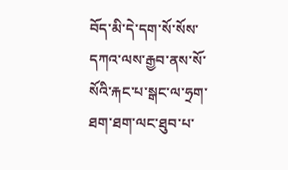བོད་མི་དེ་དག་སོ་སོས་དཀའ་ལས་རྒྱབ་ནས་སོ་སོའི་རྐང་པ་སྒང་ལ་ཧྲག་ཐག་ཐག་ལང་ཐུབ་པ་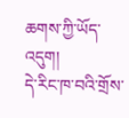ཆགས་ཀྱི་ཡོད་འདུག།
དེ་རིང་ཁ་བའི་གྲོས་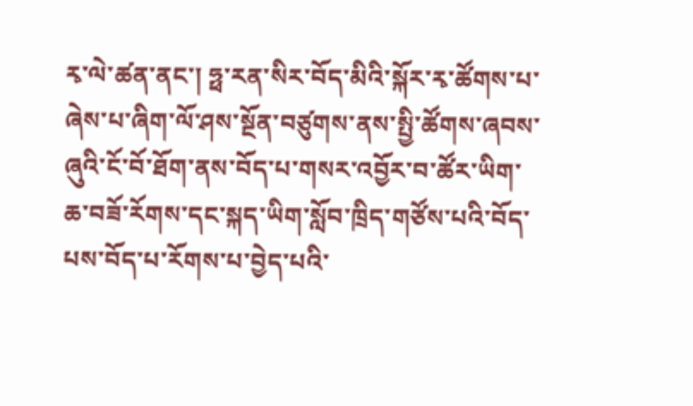རྭ་ལེ་ཚན་ནང་། ཧྥ་རན་སིར་བོད་མིའི་སྐོར་རྭ་ཚོགས་པ་ཞེས་པ་ཞིག་ལོ་ཤས་སྔོན་བཙུགས་ནས་སྤྱི་ཚོགས་ཞབས་ཞུའི་ངོ་བོ་ཐོག་ནས་བོད་པ་གསར་འབྱོར་བ་ཚོར་ཡིག་ཆ་བཟོ་རོགས་དང་སྐད་ཡིག་སློབ་ཁྲིད་གཙོས་པའི་བོད་པས་བོད་པ་རོགས་པ་བྱེད་པའི་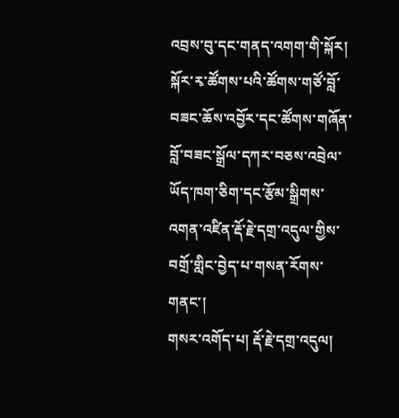འབྲས་བུ་དང་གནད་འགག་གི་སྐོར།
སྐོར་རྭ་ཚོགས་པའི་ཚོགས་གཙོ་བློ་བཟང་ཆོས་འབྱོར་དང་ཚོགས་གཞོན་བློ་བཟང་སྒྲོལ་དཀར་བཅས་འབྲེལ་ཡོད་ཁག་ཅིག་དང་རྩོམ་སྒྲིགས་འགན་འཛིན་རྡོ་རྗེ་དགྲ་འདུལ་གྱིས་བགྲོ་གླིང་བྱེད་པ་གསན་རོགས་གནང་།
གསར་འགོད་པ། རྡོ་རྗེ་དགྲ་འདུལ།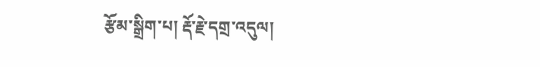རྩོམ་སྒྲིག་པ། རྡོ་རྗེ་དགྲ་འདུལ།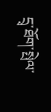དྲྭ་ཐོག་སྤེལ་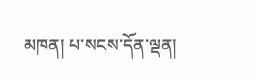མཁན། པ་སངས་དོན་ལྡན།